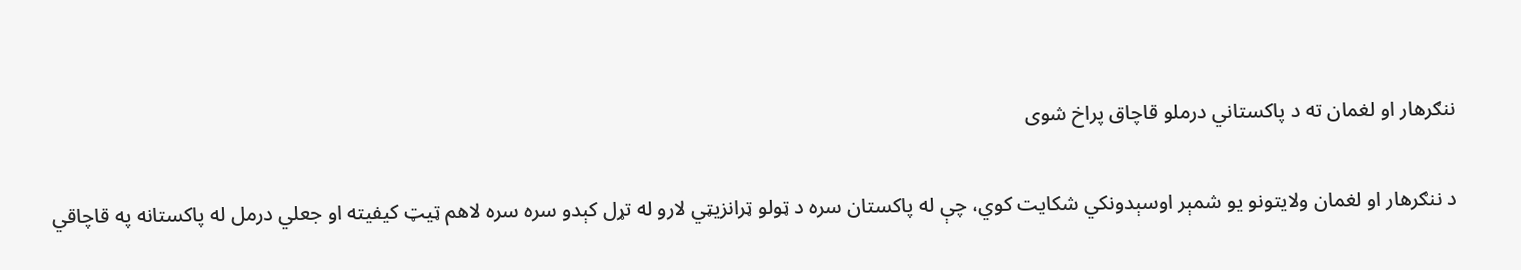ننګرهار او لغمان ته د پاکستاني درملو قاچاق پراخ شوی

د ننګرهار او لغمان ولایتونو یو شمېر اوسېدونکي شکایت کوي، چې له پاکستان سره د ټولو ټرانزیټي لارو له تړل کېدو سره سره لاهم ټيټ ‌کیفیته او جعلي درمل له پاکستانه په قاچاقي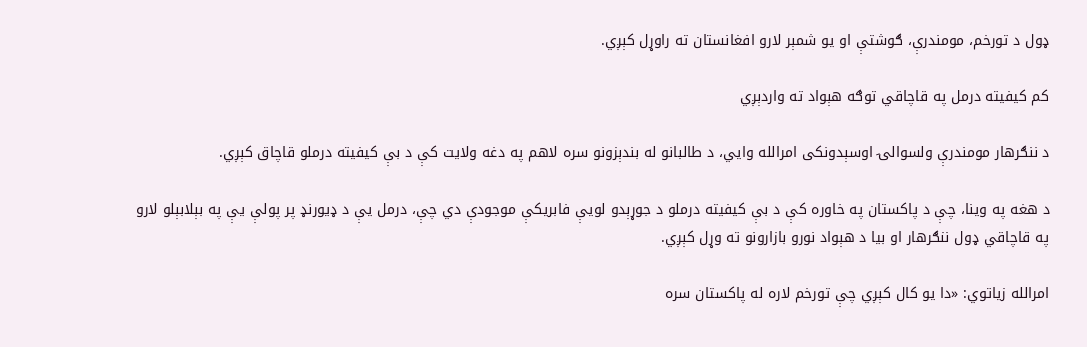ډول د تورخم، مومندرې، ګوشتې او یو شمېر لارو افغانستان ته راوړل کېږي.

کم کیفیته درمل په قاچاقي توګه هېواد ته واردېږي

د ننګرهار مومندرې ولسوالۍ اوسېدونکی امرالله وایي، د طالبانو له بندېزونو سره لاهم په دغه ولايت کې د بې کيفيته درملو قاچاق کېږي.

د هغه په وینا، چې د پاکستان په خاوره کې د بې کيفيته درملو د جوړېدو لويې فابريکې موجودې دي چې، درمل یې د ډيورنډ پر پولې يې په بېلابېلو لارو په قاچاقي ډول ننګرهار او بیا د هېواد نورو بازارونو ته وړل کېږي.

امرالله زیاتوي: «دا یو کال کېږي چې تورخم لاره له پاکستان سره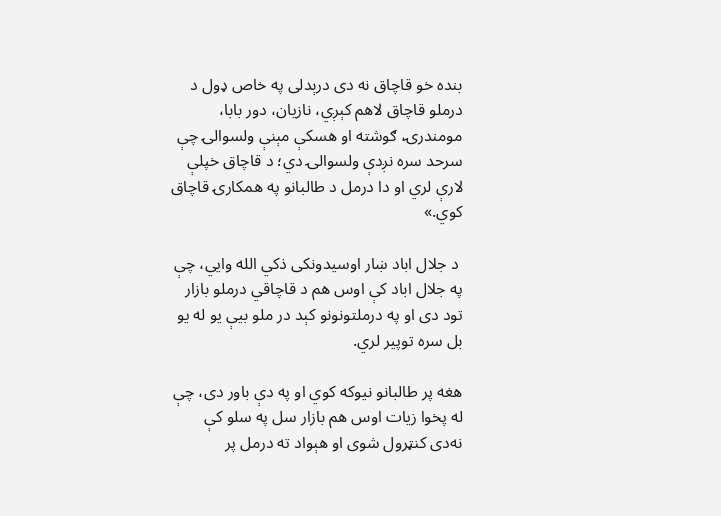بنده خو قاچاق نه دی درېدلی په خاص ډول د درملو قاچاق لاهم کېږي، نازیان، دور بابا، مومندرۍ، ګوشته او هسکې مېنې ولسوالۍ چې سرحد سره نږدې ولسوالۍ دي؛ د قاچاق خپلې لارې لري او دا درمل د طالبانو په همکارۍ قاچاق کوي.»

 د جلال اباد ښار اوسیدونکی ذکي الله وايي، چې په جلال اباد کې اوس هم د قاچاقي درملو بازار تود دی او په درملتونونو کېد در ملو بیې یو له یو بل سره توپیر لري.

هغه پر طالبانو نیوکه کوي او په دې باور دی، چې له پخوا زیات اوس هم بازار سل په سلو کې نه‌دى کنټرول شوى او هېواد ته درمل پر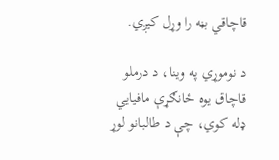قاچاقي بڼه را وړل کیږي.

د نوموړي په وینا، د درملو قاچاق یوه ځانګړې مافیایي ډله کوي، چې د طالبانو لوړ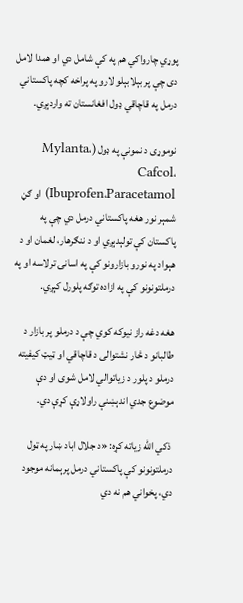پوړي چارواکي هم په کې شامل دي او همدا لامل دی چې پر بېلابېلو لارو په پراخه کچه پاکستاني درمل په قاچاقي ډول افغانستان ته واردېږي.

نوموړی د نمونې په ډول (Mylanta، Cafcol، Ibuprofen،Paracetamol) او ګڼ شمېر نور هغه پاکستاني درمل دي چې په پاکستان کې تولېدېږي او د ننګرهار، لغمان او د هېواد په نورو بازارونو کې په اسانۍ ترلاسه او په درملتونونو کې په ازاده توګه پلورل کېږي.

هغه دغه راز نیوکه کوي چې د درملو پر بازار د طالبانو د څار نشتوالی د قاچاقي او ټيټ ‌کیفیته درملو د پلور د زیاتوالي لامل شوی او دې موضوع جدي اندېښنې راولاړې کړې دي.

 ذکي الله زیاته کړه: «د جلال اباد ښار په ټول درملتونونو کې پاکستاني درمل پرېمانه موجود دي، پخواني هم نه دي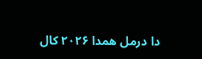دا درمل همدا ۲۰۲۶ کال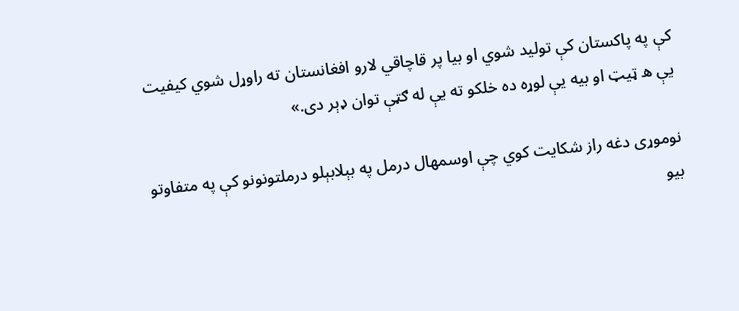کې په پاکستان کې تولید شوي او بیا پر قاچاقي لارو افغانستان ته راوړل شوي کیفیت یې ه ټیټ او بیه یې لوړه ده خلکو ته یې له ګټې توان ډېر دی.»

نوموړی دغه راز شکایت کوي چې اوسمهال درمل په بېلابېلو درملتونونو کې په متفاوتو بیو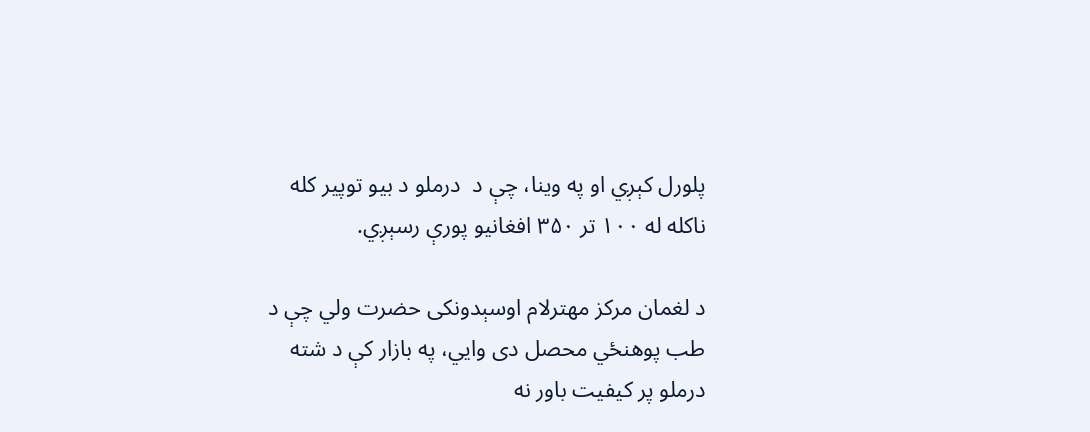پلورل کېږي او په وینا، چې د  درملو د بیو توپیر کله ناکله له ۱۰۰ تر ۳۵۰ افغانیو پورې رسېږي.

د لغمان مرکز مهترلام اوسېدونکی حضرت ولي چې د طب پوهنځي محصل دی وایي، په بازار کې د شته درملو پر کیفیت باور نه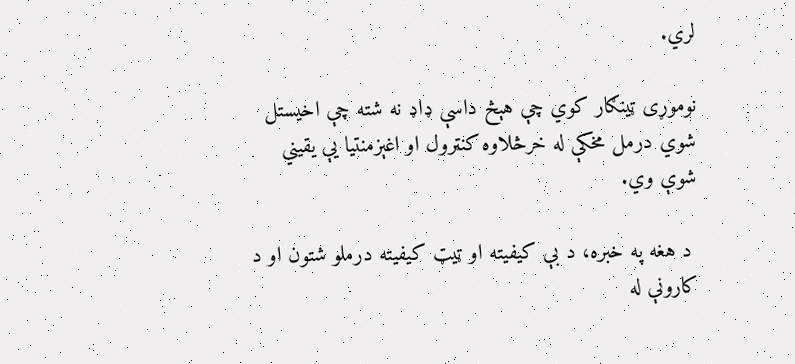لري.

نوموړی ټینګار کوي چې هېڅ داسې ډاډ نه شته چې اخیستل شوي درمل مخکې له خرڅلاوه کنټرول او اغېزمنتیا یې یقیني شوې وي.

 د هغه په خبره، د بې کیفیته او ټیټ کیفیته درملو شتون او د کارونې له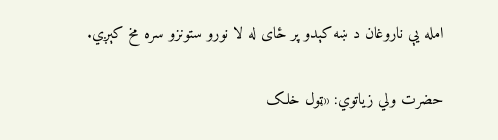امله یې ناروغان د ښه کېدو پر ځای له لا نورو ستونزو سره مخ کېږي.

حضرت ولي زیاتوي: «ټول خلک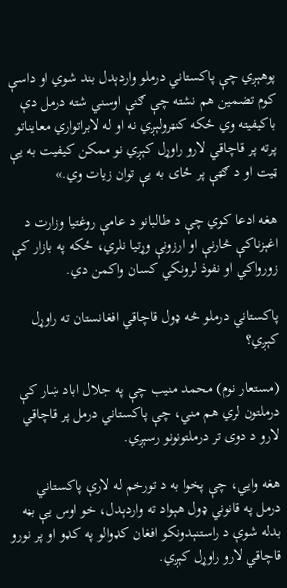پوهېږي چې پاکستاني درملو واردېدل بند شوي او داسې کوم تضمین هم نشته چې ګنې اوسني شته درمل دې باکیفیته وي ځکه کنټرولېږي نه او له لابراتواري معایناتو پرته پر قاچاقي لارو راوړل کېږي نو ممکن کیفیت به یې ټیت او د ګټې پر ځای به یې توان زیات وي.»

هغه ادعا کوي چې د طالبانو د عامې روغتیا وزارت د اغېزناکې څارنې او ارزونې وړتیا نلري، ځکه په بازار کې زورواکي او نفوذ لرونکي کسان واکمن دي.

پاکستاني درملو څه ډول قاچاقي افغانستان ته راوړل کېږي؟

(مستعار نوم) محمد منیب چې په جلال اباد ښار کې درملتون لري هم مني، چې پاکستاني درمل پر قاچاقي لارو د دوی تر درملتونونو رسېږي.

هغه وایي، چې پخوا به د تورخم له لارې پاکستاني درمل په قانوني ډول هېواد ته واردېدل، خو اوس یې بڼه بدله شوې د راستنېدونکو افغان کډوالو په کډو او پر نورو قاچاقي لارو راوړل کېږي.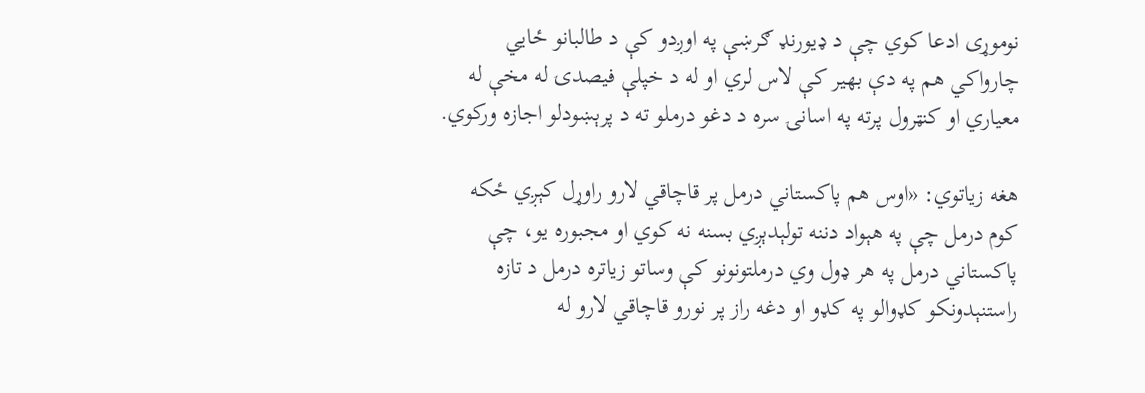نوموړی ادعا کوي چې د ډیورنډ ګرښې په اوږدو کې د طالبانو ځایي چارواکي هم په دې بهیر کې لاس لري او له د خپلې فیصدۍ له مخې له معیاري او کنټرول پرته په اسانۍ سره د دغو درملو ته د پرېښودلو اجازه ورکوي.

هغه زیاتوي: «اوس هم پاکستاني درمل پر قاچاقي لارو راوړل کېږي ځکه کوم درمل چې په هېواد دننه تولېدېږي بسنه نه کوي او مجبوره یو، چې پاکستاني درمل په هر ډول وي درملتونونو کې وساتو زیاتره درمل د تازه راستنېدونکو کډوالو په کډو او دغه راز پر نورو قاچاقي لارو له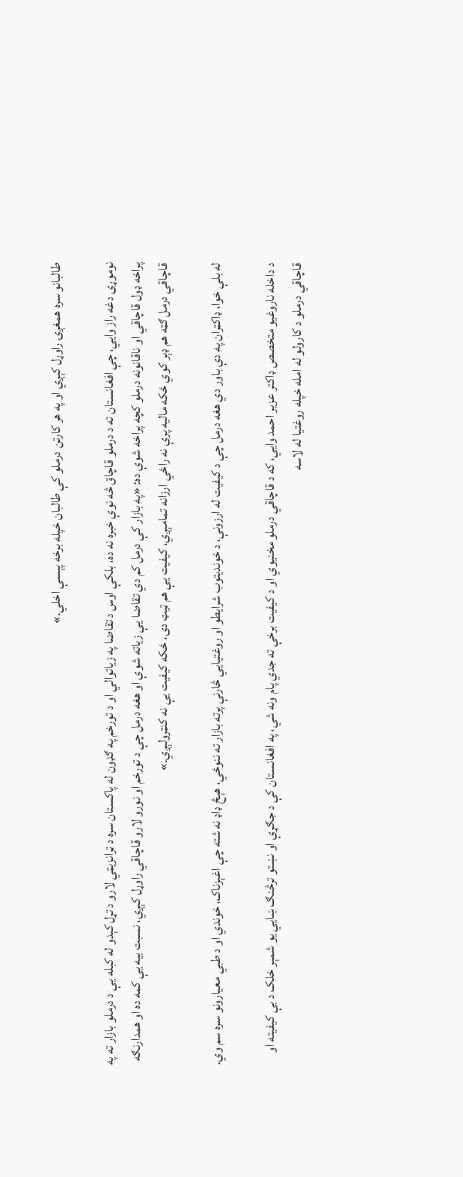طالبانو سره همغږۍ راوړل کېږي او په هر کارتن درملو کې طالبان خپله برخه پېسې اخلي.»

نوموړی دغه راز وايي، چې افغانستان ته د درملو قاچاق څه نوې خبره نه ده، بلکې اوس د تقاضا په زیاتوالي او د تورخم په ګډون له پاکستان سره د ټرانزیټي لارو د تړل کېدو له کبله یې د درملو بازار ته په پراخه ډول قاچاقي او ناقانونه درملو کچه پراخه شوې ده: «په بازار کې درمل کم دي تقاضا یې زیاته شوې او هغه درمل چې د تورخم او نورو لارو قاچاقي راوړل کېږي، نسبت بیه یې کمه ده او همدارنګه قاچاقي درمل ګټه هم ډېر کوي ځکه مالیه پرې نه راځي ارزانه تمامېږي، کیفیت یې هم ټیټ دی، ځکه کیفیت یې نه کنټرولېږي.»

له بلې خوا، ډاکټران په دې باور دي هغه درمل چې د کیفیت له ارزونې، د خوندیتوب شرایطو او روغتیايي څارنې پرته بازار ته ننوځي، هېڅ ډاډ نه شته چې اغېزناک، خوندي او د طبي معیارونو سره سم وي.

د داخله ناروغیو متخصص ډاکتر عزیر احمد وایي، که د قاچاقي درملو مخنیوي او د کیفیت برخې ته جدي پام ونه شي، په افغانستان کې د جګړې او نښتو ترڅنګ ښایي یو شمېر خلک د بې کیفیته او قاچاقي درملو د کارولو له امله خپله روغتیا له لاسه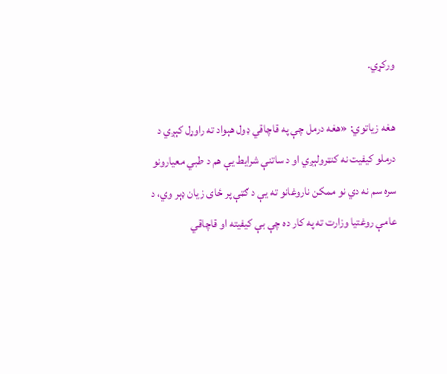ورکړي.

هغه زیاتوي: «هغه درمل چې په قاچاقي ډول هېواد ته راوړل کېږي د درملو کیفیت نه کنټرولېږي او د ساتنې شرایط یې هم د طبي معیارونو سره سم نه دي نو ممکن ناروغانو ته یې د ګټې پر ځای زیان ډېر وي، د عامې روغتیا وزارت ته په کار ده چې بې کیفیته او قاچاقي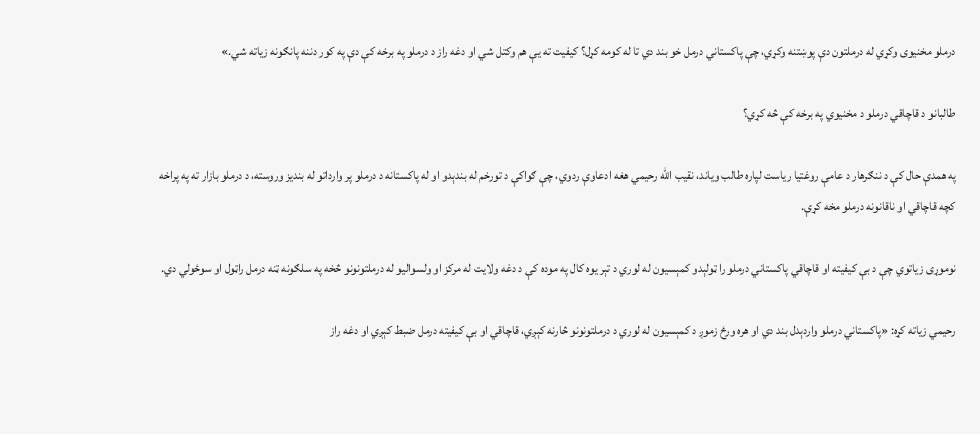درملو مخنیوی وکړي له درملتون دې پوښتنه وکړي، چې پاکستاني درمل خو بند دي تا له کومه کړل؟ کیفیت ته یې هم وکتل شي او دغه راز د درملو په برخه کې دې په کور دننه پانګونه زیاته شي.»

طالبانو د قاچاقي درملو د مخنیوي په برخه کې څه کړي؟

په همدې حال کې د ننګرهار د عامې روغتیا ریاست لپاره طالب ویاند، نقیب الله رحیمي هغه ادعاوې ردوي، چې ګواکې د تورخم له بندېدو او له پاکستانه د درملو پر وارداتو له بندیز وروسته، د درملو بازار ته په پراخه کچه قاچاقي او ناقانونه درملو مخه کړې.

نوموړی زیاتوي چې د بې کیفیته او قاچاقي پاکستاني درملو را ټولېدو کمېسیون له لوري د تېر یوه کال په موده کې د دغه ولایت له مرکز او ولسوالیو له درملتونونو څخه په سلګونه ټنه درمل راټول او سوځولي دي.

رحیمي زیاته کړه: «پاکستاني درملو واردېدل بند دي او هره ورځ زموږ د کمېسیون له لوري د درملتونونو څارنه کېږي، قاچاقي او بې کیفیته درمل ضبط کېږي او دغه راز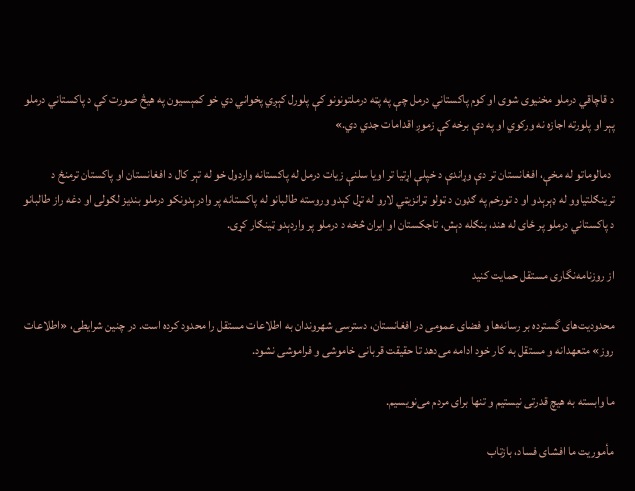د قاچاقي درملو مخنیوی شوی او کوم پاکستاني درمل چې په پټه درملتونونو کې پلورل کېږي پخواني دي خو کمېسیون په هیڅ صورت کې د پاکستاني درملو پېر او پلورته اجازه نه ورکوي او په دې برخه کې زموږ اقدامات جدي دي.»

 دمالوماتو له مخې، افغانستان تر دې وړاندې د خپلې اړتیا تر اویا سلنې زیات درمل له پاکستانه واردول خو له تېر کال د افغانستان او پاکستان ترمنځ د ترینګلتیاوو له ډېرېدو او د تورخم په ګډون د ټولو ټرانزیټي لارو له تړل کېدو وروسته طالبانو له پاکستانه پر وادرېدونکو درملو بندیز لګولی او دغه راز طالبانو د پاکستاني درملو پر ځای له هند، بنګله دېش، تاجکستان او ایران څخه د درملو پر واردېدو ټینګار کړی.

از روزنامه‌نگاری مستقل حمایت کنید

محدودیت‌های گسترده بر رسانه‌ها و فضای عمومی در افغانستان، دسترسی شهروندان به اطلاعات مستقل را محدود کرده است. در چنین شرایطی، «اطلاعات روز» متعهدانه و مستقل به کار خود ادامه می‌دهد تا حقیقت قربانی خاموشی و فراموشی نشود.

ما وابسته به هیچ قدرتی نیستیم و تنها برای مردم می‌نویسیم.

مأموریت ما افشای فساد، بازتاب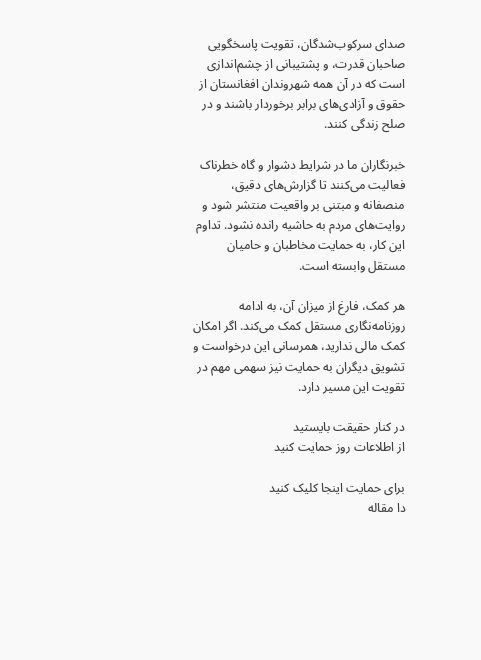صدای سرکوب‌شدگان، تقویت پاسخگویی صاحبان قدرت، و پشتیبانی از چشم‌اندازی است که در آن همه شهروندان افغانستان از حقوق و آزادی‌های برابر برخوردار باشند و در صلح زندگی کنند.

خبرنگاران ما در شرایط دشوار و گاه خطرناک فعالیت می‌کنند تا گزارش‌های دقیق، منصفانه و مبتنی بر واقعیت منتشر شود و روایت‌های مردم به حاشیه رانده نشود. تداوم این کار، به حمایت مخاطبان و حامیان مستقل وابسته است.

هر کمک، فارغ از میزان آن، به ادامه روزنامه‌نگاری مستقل کمک می‌کند. اگر امکان کمک مالی ندارید، همرسانی این درخواست و تشویق دیگران به حمایت نیز سهمی مهم در تقویت این مسیر دارد.

در کنار حقیقت بایستید
از اطلاعات روز حمایت کنید

برای حمایت اینجا کلیک کنید
دا مقاله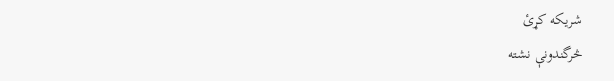شریکه کړئ
څرگندونې نشته